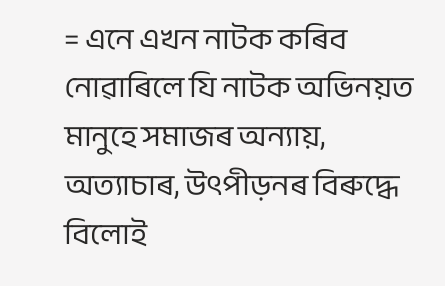= এনে এখন নাটক কৰিব নোৱাৰিলে যি নাটক অভিনয়ত মানুহে সমাজৰ অন্যায়, অত্যাচাৰ, উৎপীড়নৰ বিৰুদ্ধে বিলোই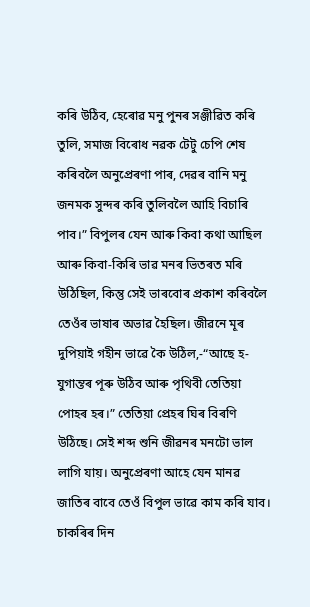কৰি উঠিব, হেৰোৱ মনু পুনৰ সঞ্জীৱিত কৰি তুলি, সমাজ বিৰোধ নৱক টেটু চেপি শেষ কৰিবলৈ অনুপ্ৰেৰণা পাৰ, দেৱৰ বানি মনু জনমক সুন্দৰ কৰি তুলিবলৈ আহি বিচাৰি পাব।” বিপুলৰ যেন আৰু কিবা কথা আছিল আৰু কিবা-কিৰি ভাৱ মনৰ ভিতৰত মৰি উঠিছিল, কিন্তু সেই ভাৰবোৰ প্ৰকাশ কৰিবলৈ তেওঁৰ ভাষাৰ অভাৱ হৈছিল। জীৱনে মূৰ দুপিয়াই গহীন ভাৱে কৈ উঠিল,-“আছে হ- যুগান্তৰ পূৰু উঠিব আৰু পৃথিবী তেতিয়া পোহৰ হৰ।” তেতিয়া প্ৰেহৰ ঘিৰ বিৰণি উঠিছে। সেই শব্দ শুনি জীৱনৰ মনটো ভাল লাগি যায়। অনুপ্ৰেৰণা আহে যেন মানৱ জাতিৰ বাবে তেওঁ বিপুল ভাৱে কাম কৰি যাব। চাকৰিৰ দিন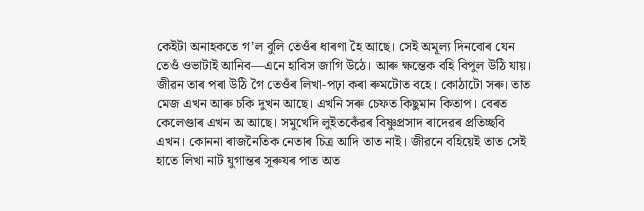কেইটা অনাহকতে গ’ল বুলি তেওঁৰ ধাৰণা হৈ আছে। সেই অমূল্য দিনবোৰ যেন তেওঁ ওভাটাই আনিব—এনে হাবিস জাগি উঠে। আৰু ক্ষন্তেক বহি বিপুল উঠি যায়। জীৱন তাৰ পৰা উঠি গৈ তেওঁৰ লিখা-পঢ়া কৰা ৰুমটোত বহে। কোঠাটো সৰু। তাত মেজ এখন আৰু চকি দুখন আছে। এখনি সৰু চেফত কিছুমান কিতাপ। বেৰত কেলেণ্ডাৰ এখন অ আছে। সমুখেদি লুইতকেঁৱৰ বিষ্ণুপ্ৰসাদ ৰাদেৱৰ প্ৰতিচ্ছবি এখন। কোননা ৰাজনৈতিক নেতাৰ চিত্ৰ আদি তাত নাই। জীৱনে বহিয়েই তাত সেই হাতে লিখা নাট যুগান্তৰ সূৰুযৰ পাত অত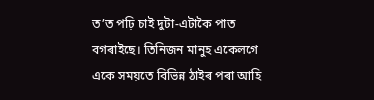ত’ত পঢ়ি চাই দুটা-এটাকৈ পাত বগৰাইছে। তিনিজন মানুহ একেলগে একে সময়তে বিভিন্ন ঠাইৰ পৰা আহি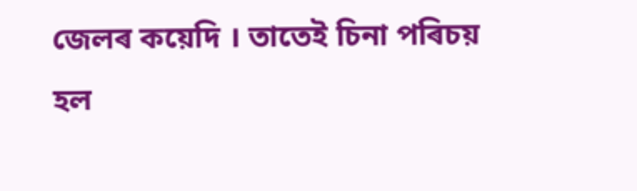জেলৰ কয়েদি । তাতেই চিনা পৰিচয় হল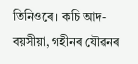তিনিওৰে। কচি আদ-বয়সীয়া, গহীনৰ যৌৱনৰ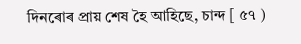দিনৰোৰ প্ৰায় শেষ হৈ আহিছে, চান্দ [ ৫৭ )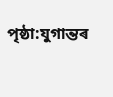পৃষ্ঠা:যুগান্তৰ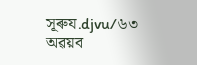সূৰুয.djvu/৬৩
অৱয়ব